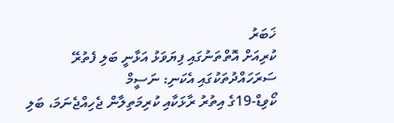ޚަބަރު
ކުރިއަށް އޮތްތަނުގައި ފިޔަވަޅު އަޅާނީ ބަލި ފެތުރޭ ސަރަހައްދުތަކުގައި އެކަނި: ނަސީމް
ކޯވިޑް-19ގެ އިތުރު ރާޅަކާއި ކުރިމަތިލާން ޖެހިއްޖެނަމަ، ބަލި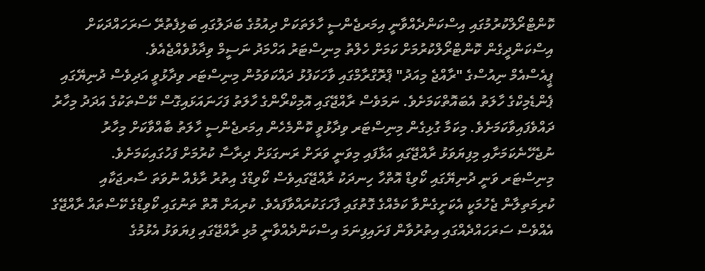ކޮންޓްރޯލްކުރުމުގައި އިސްކަންދެއްވާނީ އިމަރޖެންސީ ހާލަތަކަށް ދިއުމުގެ ބަދަލުގައި ބަލިފެތުރޭ ސަރަހައްދަކަށް އިސްކަންދީގެން ކޮންޓްރޯލްކުރުމަށް ކަމަށް ހެލްތު މިނިސްޓަރު އަހްމަދު ނަސީމް ވިދާޅުވެއްޖެއެވެ.
ޕީއެސްއެމް ނިއުސްގެ "ރާއްޖެ މިއަދު" ޕްރޮގްރާމްގައި ވާހަކަފުޅު ދައްކަވަމުން މިނިސްޓަރ ވިދާޅުވީ އަދިވެސް ދުނިޔޭގައި ޕެންޑެމިކްގެ ހާލަތު އެބައޮތްކަމަށެވެ. ނަމަވެސް ރާއްޖޭގައި އޮމިކްރޯންގެ ހާލަތު ފަހަނައަޅައިގޮސް ކޭސްތަކުގެ އަދަދު މިހާރު ދައްވެފައިވާކަމަށެވެ. މިކަމާ ގުޅިގެން މިނިސްޓަރ ވިދާޅުވީ ކޮންމެހެން އިމަރޖެންސީ ހާލަތު ބާއްވާކަށް މިހާރު ނުޖެހޭނެކަމަށާއި މިފިޔަވަޅު ރާއްޖޭގައި އަޅާފައި މިވަނީ ވަރަށް ރަނގަޅަށް ދިރާސާ ކުރުމަށް ފަހުގައިކަމަށެވެ.
މިނިސްޓަރ ވަނީ ދުނިޔޭގައި ކޯވިޑް އޮތްހާ ހިނދަކު ރާއްޖޭގައިވެސް ކޯވިޑްގެ އިތުރު ރާޅެއް ނުވަތަ ސާރޖަކާއި ކުރިމަތިލާން ޖެހުމަކީ އެކަށީގެންވާ ކަމެއްގެ ގޮތުގައި ފާހަގަކުރައްވާފައެވެ. ކުރިއަށް އޮތް ތަނުގައި ކޯވިޑްގެ ކޭސްތައް ރާއްޖޭގެ އެއްވެސް ސަރަހައްދެއްގައި އިތުރުވާން ފަށައިފިނަމަ އިސްކަންދެއްވާނީ މުޅި ރާއްޖޭގައި ފިޔަވަޅު އެޅުމުގެ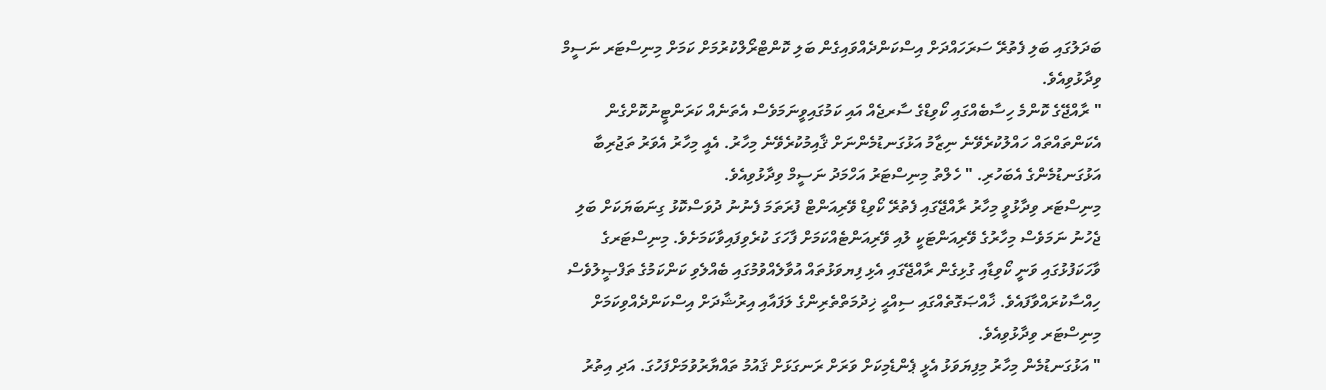ބަދަލުގައި ބަލި ފެތުރޭ ސަރަހައްދަށް އިސްކަންދެއްވައިގެން ބަލި ކޮންޓްރޯލްކުރުމަށް ކަމަށް މިނިސްޓަރ ނަސީމް ވިދާޅުވިއެވެ.
" ރާއްޖޭގެ ކޮންމެ ހިސާބެއްގައި ކޯވިޑްގެ ސާރޖެއް އައި ކަމުގައިވީނަމަވެސް އެތަނެއް ކަރަންޓީނުކޮށްގެން އެކަންތައްތައް ހައްލުކުރެވޭނެ ނިޒާމު އަޅުގަނޑުމެންނަށް ޤާއިމުކުރެވޭނެ މިހާރު. އެއީ މިހާރު އެވަރު ތަޖުރިބާ އަޅުގަނޑުމެންގެ އެބަހުރި. " ހެލްތު މިނިސްޓަރު އަހްމަދު ނަސީމް ވިދާޅުވިއެވެ.
މިނިސްޓަރ ވިދާޅުވީ މިހާރު ރާއްޖޭގައި ފެތުރޭ ކޯވިޑް ވޭރިއަންޓް ފުރަތަމަ ފެނުނު ދުވަސްކޮޅު ގިނަބަޔަކަށް ބަލި ޖެހުނު ނަމަވެސް މިހާރުގެ ވޭރިއަންޓަކީ ލުއި ވޭރިއަންޓެއްކަމަށް ފާހަގަ ކުރެވިފައިވާކަމަށެވެ. މިނިސްޓަރގެ ވާހަކަފުޅުގައި ވަނީ ކޯވިޑާއި ގުޅިގެން ރާއްޖޭގައި އެޅި ފިޔވަޅުތައް އުވާލެއްވުމުގައި ބެއްލެވި ކަންކަމުގެ ތަފްޞީލުވެސް ހިއްސާކުރައްވާފައެވެ. ޚާއްޞަގޮތެއްގައި ސިއްޙީ ޚިދުމަތްތެރިންގެ ލަފައާއި އިރުޝާދަށް އިސްކަންދެއްވިކަމަށް މިނިސްޓަރ ވިދާޅުވިއެވެ.
" އަޅުގަނޑުމެން މިހާރު މިފިޔަވަޅު އެޅީ ޕެންޑެމިކަށް ވަރަށް ރަނގަޅަށް ޤައުމު ތައްޔާރުވުމަށްފަހުގަ. އަދި އިތުރު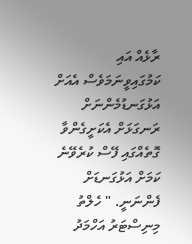ރާޅެއް އައި ކަމުގައިވީނަމަވެސް އެއަށް އަޅުގަނޑުމެންނަށް ރަނގަޅަށް އެކަށީގެންވާ ގޮތެއްގައި ފޭސް ކުރެވޭނެ ކަމަށް އަޅުގަނޑަށް ފެންނަނީ. " ހެލްތު މިނިސްޓަރު އަހްމަދު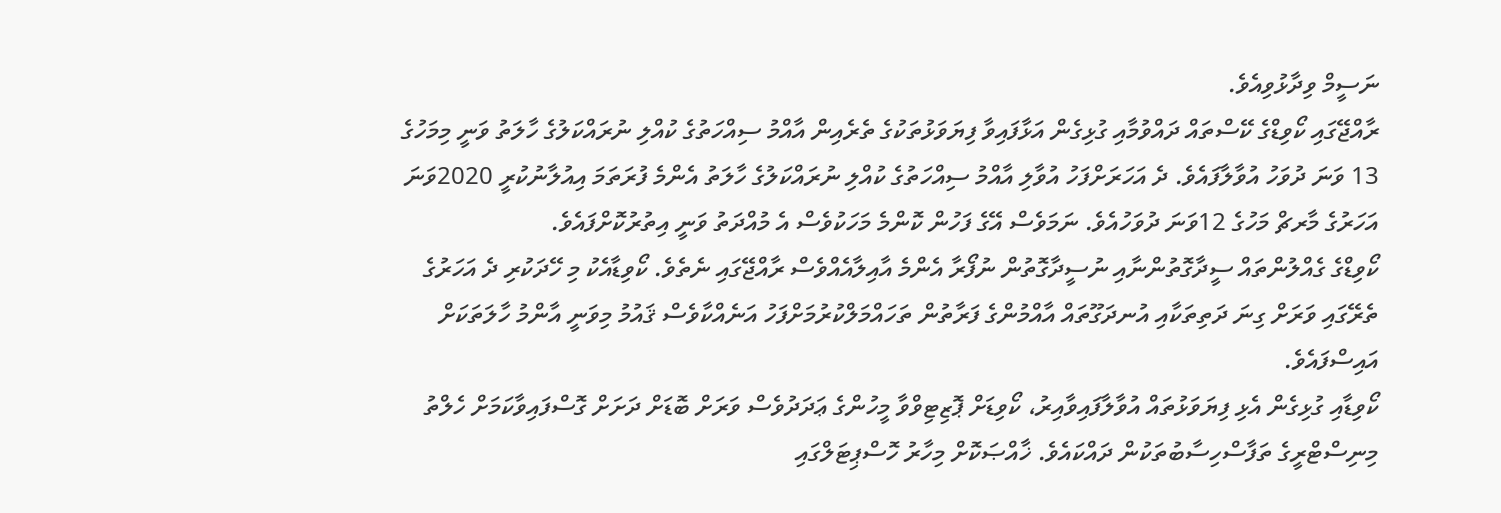ނަސީމް ވިދާޅުވިއެވެ.
ރާއްޖޭގައި ކޯވިޑްގެ ކޭސްތައް ދައްވުމާއި ގުޅިގެން އަޅާފައިވާ ފިޔަވަޅުތަކުގެ ތެރެއިން އާއްމު ސިއްހަތުގެ ކުއްލި ނުރައްކަލުގެ ހާލަތު ވަނީ މިމަހުގެ 13 ވަނަ ދުވަހު އުވާލާފައެވެ. ދެ އަހަރަށްފަހު އުވާލި އާއްމު ސިއްހަތުގެ ކުއްލި ނުރައްކަލުގެ ހާލަތު އެންމެ ފުރަތަމަ އިއުލާނުކުރީ 2020ވަނަ އަހަރުގެ މާރޗް މަހުގެ 12ވަނަ ދުވަހުއެވެ. ނަމަވެސް އޭގެ ފަހުން ކޮންމެ މަހަކުވެސް އެ މުއްދަތު ވަނީ އިތުރުކޮށްފައެވެ.
ކޯވިޑްގެ ގެއްލުންތައް ސީދާގޮތުންނާއި ނުސީދާގޮތުން ނުފޯރާ އެންމެ އާއިލާއެއްވެސް ރާއްޖޭގައި ނެތެވެ. ކޯވިޑާއެކު މި ހޭދަކުރި ދެ އަހަރުގެ ތެރޭގައި ވަރަށް ގިނަ ދަތިތަކާއި އުނދަގޫތައް އާއްމުންގެ ފަރާތުން ތަހައްމަލްކުރުމަށްފަހު އަނެއްކާވެސް ޤައުމު މިވަނީ އާންމު ހާލަތަކަށް އައިސްފައެވެ.
ކޯވިޑާއި ގުޅިގެން އެޅި ފިޔަވަޅުތައް އުވާލާފައިވާއިރު، ކޯވިޑަށް ޕޮޒިޓިވްވާ މީހުންގެ ޢަދަދުވެސް ވަރަށް ބޮޑަށް ދަށަށް ގޮސްފައިވާކަމަށް ހެލްތު މިނިސްޓްރީގެ ތަފާސްހިސާބުތަކުން ދައްކައެވެ. ޚާއްޞަކޮށް މިހާރު ހޮސްޕިޓަލްގައި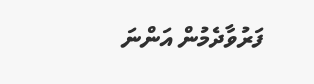ފަރުވާދެމުން އަންނަ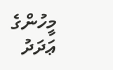މީހުންގެ ޢަދަދު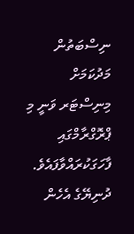ނިސްބަތުން މަދުކަމަށް މިނިސްޓަރ ވަނީ މި ޕްރޮގްރާމްގައި ފާހަގަކުރައްވާފައެވެ.
ދުނިޔޭގެ އެހެން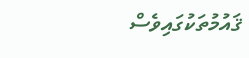ޤައުމުތަކުގައިވެސް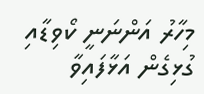މިހާރު އަންނަނީ ކޯވިޑާއި ގުޅިގެން އަޅާފައިވާ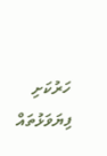ހަރުކަށި ފިޔަވަޅުތައް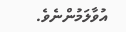އުވާލަމުންނެވެ.